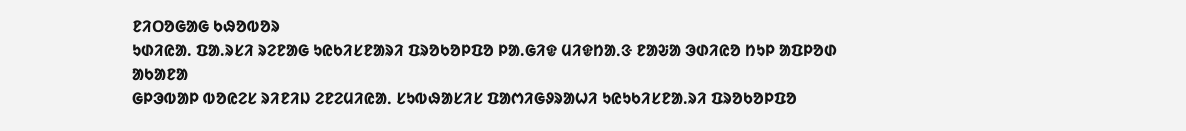ᱱᱤᱛᱚᱜᱟᱜ ᱠᱷᱚᱵᱚᱨ
ᱩᱰᱤᱭᱟ. ᱯᱟ.ᱨᱥᱤ ᱨᱮᱱᱟᱜ ᱩᱭᱠᱤᱥᱱᱟᱨᱤ ᱯᱨᱚᱠᱚᱞᱯᱚ ᱞᱟ.ᱜᱤᱫ ᱢᱤᱫᱴᱟᱹᱝ ᱱᱟᱶᱟ ᱳᱰᱤᱭᱚ ᱴᱩᱞ ᱟᱯᱞᱚᱰ ᱟᱠᱟᱱᱟ
ᱜᱞᱳᱵᱟᱞ ᱵᱚᱭᱮᱥ ᱨᱤᱱᱤᱡ ᱮᱱᱮᱢᱤᱭᱟᱹ ᱥᱩᱵᱷᱟᱥᱤᱥ ᱯᱟᱬᱤᱜᱽᱨᱟᱦᱤ ᱩᱭᱩᱠᱤᱥᱱᱟ.ᱨᱤ ᱯᱨᱚᱠᱚᱞᱯᱚ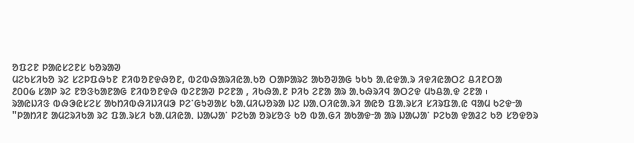ᱚᱯᱮᱱ ᱞᱟᱭᱥᱮᱱᱥ ᱠᱚᱨᱟᱣ
ᱢᱮᱠᱥᱤᱠᱚ ᱨᱮ ᱥᱮᱞᱯᱷᱩᱱ ᱱᱤᱵᱚᱱᱫᱷᱚᱱ, ᱵᱮᱵᱷᱟᱨᱤᱭᱟᱹᱠᱚ ᱛᱟᱞᱟᱨᱮ ᱟᱠᱚᱣᱟᱜ ᱩᱠᱩ ᱟᱹᱭᱫᱟᱹᱨ ᱤᱫᱤᱭᱟᱛᱮ ᱪᱤᱱᱛᱟ
᱒᱐᱐᱙ ᱥᱟᱞ ᱨᱮ ᱱᱚᱝᱠᱟᱱᱟᱜ ᱱᱤᱵᱚᱱᱫᱷ ᱵᱮᱱᱟᱣ ᱞᱮᱱᱟ , ᱤᱠᱷᱟᱹᱱ ᱞᱤᱠ ᱮᱱᱟ ᱟᱨ ᱟᱹᱠᱷᱨᱤᱧ ᱟᱛᱮᱫ ᱢᱩᱪᱟᱹᱫ ᱮᱱᱟ ᱾
ᱨᱟᱭᱡᱤᱝ ᱵᱷᱳᱭᱥᱮᱥ ᱟᱠᱴᱤᱵᱷᱤᱡᱤᱢᱳ ᱞᱮᱸᱜᱩᱣᱟᱥ ᱠᱟᱹᱢᱤᱦᱚᱨᱟ ᱡᱮ ᱡᱟᱹᱛᱤᱭᱟᱹᱨᱤ ᱟᱭᱚ ᱯᱟᱹᱨᱥᱤ ᱥᱤᱨᱯᱟᱹᱭ ᱧᱟᱢ ᱠᱮᱫᱼᱟ
"ᱞᱟᱴᱤᱱ ᱟᱢᱮᱨᱤᱠᱟ ᱨᱮ ᱯᱟᱹᱨᱥᱤ ᱠᱟᱹᱢᱤᱭᱟᱹ ᱡᱟᱦᱟᱸ ᱞᱮᱠᱟ ᱚᱨᱥᱚᱝ ᱠᱚ ᱵᱟᱹᱜᱤ ᱟᱠᱟᱫᱼᱟ ᱟᱨ ᱡᱟᱦᱟᱸ ᱞᱮᱠᱟ ᱫᱟᱲᱮ ᱠᱚ ᱥᱚᱫᱚᱨ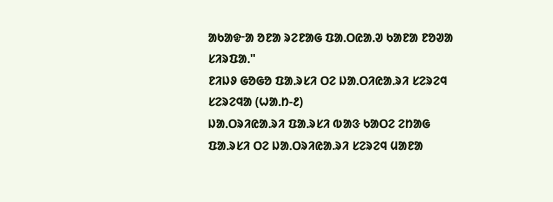ᱟᱠᱟᱫᱼᱟ ᱚᱱᱟ ᱨᱮᱱᱟᱜ ᱯᱟᱹᱛᱭᱟᱹᱣ ᱠᱟᱱᱟ ᱱᱚᱣᱟ ᱥᱤᱨᱯᱟᱹ"
ᱱᱤᱡᱽ ᱜᱚᱜᱚ ᱯᱟᱹᱨᱥᱤ ᱛᱮ ᱡᱟᱹᱛᱤᱭᱟᱹᱨᱤ ᱥᱮᱨᱮᱧ ᱥᱮᱨᱮᱧᱟ (ᱦᱟᱹᱴ-᱒)
ᱡᱟᱹᱛᱨᱤᱭᱟᱹᱨᱤ ᱯᱟᱹᱨᱥᱤ ᱵᱟᱝ ᱠᱟᱛᱮ ᱮᱴᱟᱜ ᱯᱟᱹᱨᱥᱤ ᱛᱮ ᱡᱟᱹᱛᱨᱤᱭᱟ.ᱨᱤ ᱥᱮᱨᱮᱧ ᱢᱟᱱᱟ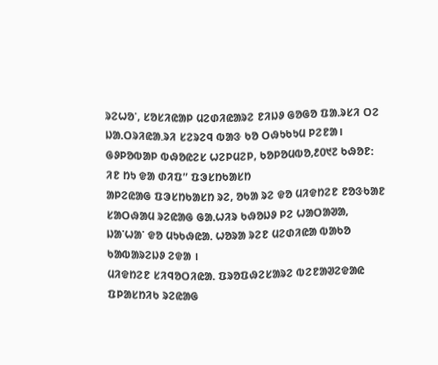ᱨᱮᱦᱚᱸ, ᱥᱚᱥᱤᱭᱟᱞ ᱢᱮᱰᱤᱭᱟᱨᱮ ᱱᱤᱡᱽ ᱜᱚᱜᱚ ᱯᱟᱹᱨᱥᱤ ᱛᱮ ᱡᱟᱹᱛᱨᱤᱭᱟ.ᱨᱤ ᱥᱮᱨᱮᱧ ᱵᱟᱝ ᱠᱚ ᱛᱷᱩᱠᱩᱢ ᱞᱮᱱᱟ।
ᱜᱽᱞᱚᱵᱟᱞ ᱵᱷᱚᱭᱮᱥ ᱦᱮᱞᱢᱮᱞ, ᱠᱚᱞᱚᱢᱵᱚ,᱒᱐᱑᱗ ᱠᱷᱚᱱᱺ ᱤᱱ ᱴᱩ ᱫᱟ ᱰᱤᱯ” ᱯᱳᱥᱴᱠᱟᱥᱴ
ᱟᱞᱮᱭᱟᱜ ᱯᱳᱥᱴᱠᱟᱥᱴ ᱨᱮ, ᱚᱠᱟ ᱨᱮ ᱫᱚ ᱢᱤᱫᱴᱮᱱ ᱱᱚᱝᱠᱟᱱ ᱥᱟᱛᱷᱟᱢ ᱨᱮᱭᱟᱜ ᱜᱟᱹᱦᱤᱨ ᱠᱷᱚᱡᱽ ᱞᱮ ᱦᱟᱛᱟᱣᱟ, ᱡᱟᱸᱦᱟᱸ ᱫᱚ ᱢᱩᱠᱷᱭᱟᱹ ᱦᱚᱨᱟ ᱨᱮᱱ ᱢᱮᱰᱤᱭᱟ ᱵᱟᱠᱚ ᱠᱟᱵᱟᱨᱮᱡᱽ ᱮᱫᱟ ।
ᱢᱤᱫᱴᱮᱱ ᱥᱤᱧᱚᱛᱤᱭᱟᱹ ᱯᱨᱚᱯᱷᱮᱥᱟᱨᱮ ᱵᱮᱱᱟᱣᱮᱫᱟᱭ ᱯᱞᱟᱥᱴᱤᱠ ᱨᱮᱭᱟᱜ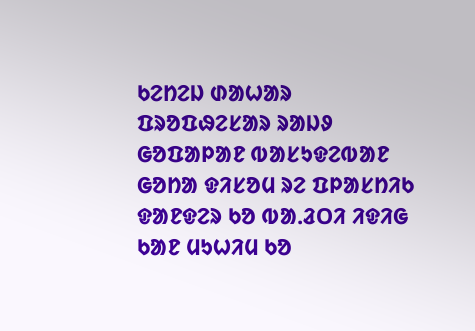ᱠᱮᱴᱮᱡ ᱰᱟᱦᱟᱨ
ᱯᱨᱚᱯᱷᱮᱥᱟᱨ ᱨᱟᱡᱽ ᱜᱚᱯᱟᱞᱟᱱ ᱵᱟᱥᱩᱫᱮᱵᱟᱱ ᱜᱚᱴᱟ ᱫᱤᱥᱚᱢ ᱨᱮ ᱯᱞᱟᱥᱴᱤᱠ ᱫᱟᱱᱫᱮᱨ ᱠᱚ ᱵᱟᱹᱲᱛᱤ ᱤᱫᱤᱜ ᱠᱟᱱ ᱢᱩᱦᱤᱢ ᱠᱚ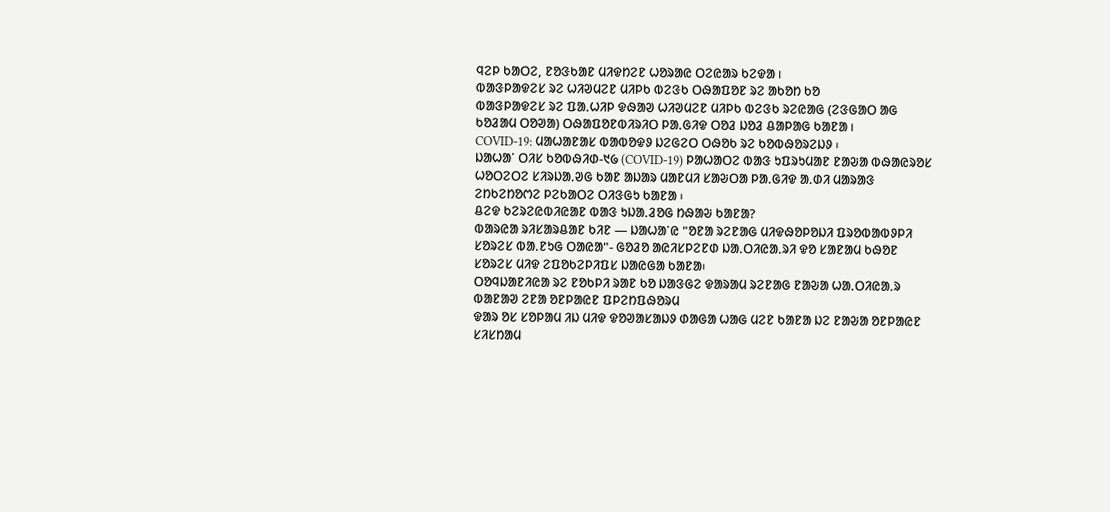ᱧᱮᱞ ᱠᱟᱛᱮ, ᱱᱚᱝᱠᱟᱱ ᱢᱤᱫᱴᱮᱱ ᱦᱚᱨᱟᱭ ᱛᱮᱭᱟᱨ ᱠᱮᱫᱟ।
ᱵᱟᱝᱞᱟᱫᱮᱥ ᱨᱮ ᱦᱤᱣᱢᱮᱱ ᱢᱤᱞᱠ ᱵᱮᱝᱠ ᱛᱷᱟᱯᱚᱱ ᱨᱮ ᱟᱠᱚᱴ ᱠᱚ
ᱵᱟᱝᱞᱟᱫᱮᱥ ᱨᱮ ᱯᱟᱹᱦᱤᱞ ᱫᱷᱟᱣ ᱦᱤᱣᱢᱮᱱ ᱢᱤᱞᱠ ᱵᱮᱝᱠ ᱨᱮᱭᱟᱜ (ᱮᱝᱜᱟᱛ ᱟᱜ ᱠᱚᱲᱟᱢ ᱛᱚᱣᱟ) ᱛᱷᱟᱯᱚᱱᱵᱤᱨᱤᱛ ᱞᱟᱹᱜᱤᱫ ᱛᱚᱲ ᱡᱚᱲ ᱪᱟᱞᱟᱜ ᱠᱟᱱᱟ।
COVID-19: ᱢᱟᱦᱟᱱᱟᱥ ᱵᱟᱵᱚᱫᱽ ᱡᱮᱜᱮᱛ ᱛᱷᱚᱠ ᱨᱮ ᱠᱚᱵᱷᱚᱨᱮᱡᱽ ᱾
ᱡᱟᱦᱟᱸ ᱛᱤᱥ ᱠᱚᱵᱷᱤᱰ-᱑᱙ (COVID-19) ᱞᱟᱦᱟᱛᱮ ᱵᱟᱝ ᱩᱯᱨᱩᱢᱟᱱ ᱱᱟᱶᱟ ᱵᱷᱟᱭᱨᱚᱥ ᱦᱚᱛᱮᱛᱮ ᱥᱤᱨᱡᱟᱹᱣᱜ ᱠᱟᱱ ᱟᱡᱟᱨ ᱢᱟᱱᱢᱤ ᱥᱟᱶᱛᱟ ᱞᱟᱹᱜᱤᱫ ᱟᱹᱰᱤ ᱢᱟᱨᱟᱝ ᱮᱴᱠᱮᱴᱚᱬᱮ ᱞᱮᱠᱟᱛᱮ ᱛᱤᱝᱜᱩ ᱠᱟᱱᱟ ᱾
ᱪᱮᱫ ᱠᱮᱨᱮᱭᱵᱤᱭᱟᱱ ᱵᱟᱝ ᱩᱡᱟᱹᱲᱚᱜ ᱴᱷᱟᱶ ᱠᱟᱱᱟ?
ᱵᱟᱨᱭᱟ ᱨᱤᱥᱟᱨᱪᱟᱱ ᱠᱤᱱ — ᱡᱟᱦᱟᱸᱭ "ᱚᱱᱟ ᱨᱮᱱᱟᱜ ᱢᱤᱫᱷᱚᱞᱚᱡᱤ ᱯᱨᱚᱵᱟᱵᱽᱞᱤ ᱥᱚᱨᱮᱥ ᱵᱟᱹᱱᱩᱜ ᱛᱟᱭᱟ"- ᱜᱚᱲᱚ ᱟᱭᱤᱥᱞᱮᱱᱰ ᱡᱟᱹᱛᱤᱭᱟᱹᱨᱤ ᱫᱚ ᱥᱟᱱᱟᱢ ᱠᱷᱚᱱ ᱥᱚᱨᱮᱥ ᱢᱤᱫ ᱮᱯᱚᱠᱮᱞᱤᱯᱥ ᱡᱟᱭᱜᱟ ᱠᱟᱱᱟ᱾
ᱛᱚᱧᱡᱟᱱᱤᱭᱟ ᱨᱮ ᱱᱚᱠᱞᱤ ᱨᱟᱱ ᱠᱚ ᱡᱟᱝᱜᱮ ᱫᱟᱨᱟᱢ ᱨᱮᱱᱟᱜ ᱱᱟᱶᱟ ᱦᱟᱹᱛᱤᱭᱟᱹᱨ ᱵᱟᱱᱟᱣ ᱮᱱᱟ ᱚᱱᱞᱟᱭᱱ ᱯᱞᱮᱴᱯᱷᱚᱨᱢ
ᱫᱟᱨ ᱚᱥ ᱥᱚᱞᱟᱢ ᱤᱡ ᱢᱤᱫ ᱫᱚᱣᱟᱥᱟᱡᱽ ᱰᱟᱜᱟ ᱦᱟᱜ ᱢᱮᱱ ᱠᱟᱱᱟ ᱡᱮ ᱱᱟᱶᱟ ᱚᱱᱞᱟᱭᱱ ᱥᱤᱥᱴᱟᱢ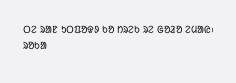ᱛᱮ ᱨᱟᱱ ᱩᱛᱯᱚᱫᱽ ᱠᱚ ᱴᱨᱮᱠ ᱨᱮ ᱜᱚᱲᱚ ᱮᱢᱟᱭ᱾
ᱨᱚᱠᱟ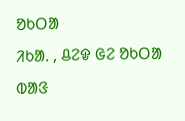ᱚᱠᱛᱟ
ᱤᱠᱟᱹ , ᱪᱮᱫ ᱜᱮ ᱚᱠᱛᱟ ᱵᱟᱝ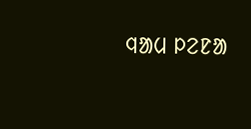ᱧᱟᱢ ᱞᱮᱱᱟ